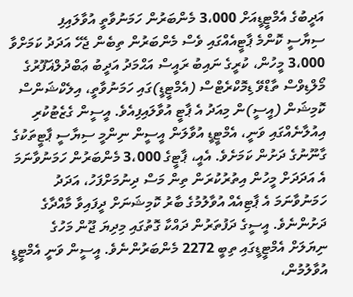އަދީބުގެ އެމްޓީޑީއަށް 3،000 މެންބަރުން ހަމަނުވާތީ އުވާލައިފި
ސިޔާސީ ކޮންމެ ޕާޓީއެއްގައި ވެސް މެންބަރުން ތިބެން ޖެހޭ އަދަދު ކަމަށްވާ 3،000 މީހުން، ކުރީގެ ނައިބު ރައީސް އަޙްމަދު އަދީބު ޢަބްދުލްޣަފޫރުގެ މޯލްޑިވްސް ތާޑްވޭ ޑިމޮކްރެޓްސް (އެމްޓީޑީ)ގައި ހަމަނުވާތީ، އިލެކްޝަންސް ކޮމިޝަން (އީސީ)ން މިއަދު އެ ޕާޓީ އުވާލައިފިއެވެ. އީސީން ގެޒެޓުކުރި އިއުލާނެއްގައި ވަނީ، އެމްޓީޑީ އުވާލަން އީސީން ނިންމީ ސިޔާސީ ޕާޓީތަކުގެ ގާނޫނުގެ ދަށުން ކަމަށެވެ. އެއީ، ޕާޓީގެ 3،000 މެންބަރުން ހަމަނުވާނަމަ އެ އަދަދަށް މީހުން އިތުރުކުރަން ތިން މަސް ދިނުމަށްފަހު، އަދަދު ހަމަނުވާނަމަ އެ ޕާޓިއެއް އުވާލުމުގެ ބާރު ކޮމިޝަނަށް ދީފައިވާ މާއްދާގެ ދަށުންނެވެ. އީސީގެ ދަފުތަރުން ދައްކާ ގޮތުގައި މިދިޔަ ޖޫން މަހުގެ ނިޔަލަށް އެމްޓީޑީގައި ތިބީ 2272 މެންބަރުންނެވެ. އީސީން ވަނީ އެމްޓީޑީ އުވާލުމުން،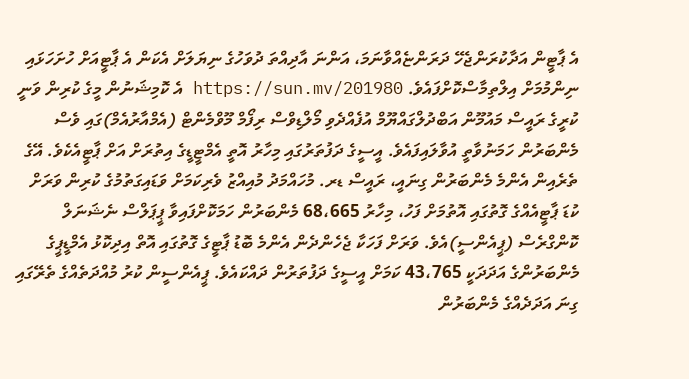އެ ޕާޓީން އަދާކުރަންޖެހޭ ދަރަންޏެއްވާނަމަ، އަންނަ އާދިއްތަ ދުވަހުގެ ނިޔަލަށް އެކަން އެ ޕާޓީއަށް ހުށަހަޅައި ނިންމުމަށް އިލްތިމާސްކޮށްފައެވެ. https://sun.mv/201980 އެ ކޮމިޝަނުން މީގެ ކުރިން ވަނީ ކުރީގެ ރައީސް މައުމޫން އަބްދުލްގައްޔޫމް އުފެއްދެވި މޯލްޑިވްސް ރިފޯމް މޫވްމެންޓް (އެމްއާރުއެމް)ގައި ވެސް މެންބަރުން ހަމަނުވާތީ އުވާލައިފައެވެ. އީސީގެ ދަފުތަރުގައި މިހާރު އޮތީ އެމްޓީޑީގެ އިތުރަށް އަށް ޕާޓީއެކެވެ. އޭގެ ތެރެއިން އެންމެ މެންބަރުން ގިނައީ، ރައީސް ޑރ. މުހައްމަދު މުއިއްޒު ވެރިކަމަށް ވަޑައިގަތުމުގެ ކުރިން ވަރަށް ކުޑަ ޕާޓީއެއްގެ ގޮތުގައި އޮތުމަށް ފަހު، މިހާރު 68،665 މެންބަރުން ހަމަކޮށްފައިވާ ޕީޕަލްސް ނެޝަނަލް ކޮންގްރެސް (ޕީއެންސީ)އެވެ. ވަރަށް ފަހަކާ ޖެހެންދެން އެންމެ ބޮޑު ޕާޓީގެ ގޮތުގައި އޮތް އިދިކޮޅު އެމްޑީޕީގެ މެންބަރުންގެ އަދަދަކީ 43،765 ކަމަށް އީސީގެ ދަފުތަރުން ދައްކައެވެ. ޕީއެންސީން ކުރު މުއްދަތެއްގެ ތެރޭގައި ގިނަ އަދަދެއްގެ މެންބަރުން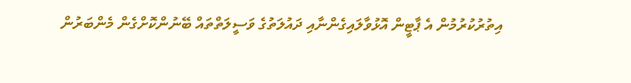އިތުރުކުރުމުން އެ ޕާޓީން އޮޅުވާލައިގެންނާއި ދައުލަތުގެ ވަސީލަތްތައް ބޭނުންކޮށްގެން މެންބަރުން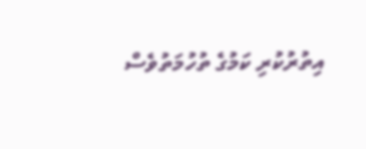އިތުރުކުރި ކަމުގެ ތުހުމަތުވެސް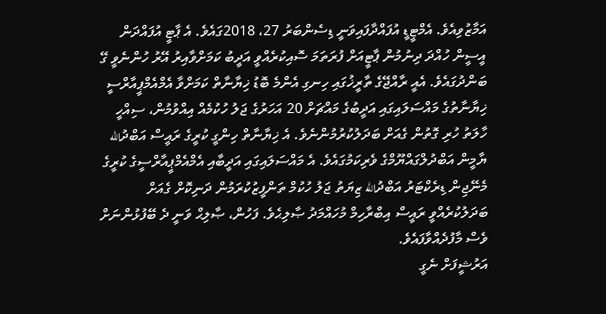އަމާޒުވިއެވެ. އެމްޓީޑީ އުފައްދާފައިވަނީ ޑިސެންބަރު 27، 2018ގައެވެ. އެ ޕާޓީ އުފައްދަން އީސީން ހުއްދަ ދިނުމުން ޕާޓީއަށް ފުރަތަމަ ސޮއިކުރެއްވީ އަދީބު ކަމަށްވާއިރު އޭރު ހުންނެވީ ގޭ ބަންދުގައެވެ. އެއީ ރާއްޖޭގެ ތާރީޚުގައި ހިނގި އެންމެ ބޮޑު ޚިޔާނާތް ކަމަށްވާ އެމްއެމްޕީއާރްސީ ޚިޔާނާތުގެ މައްސަލައިގައި އަދީބުގެ މައްޗަށް 20 އަހަރުގެ ޖަލު ހުކުމެއް އިއްވުމުން، ސިއްހީ ހާލަތު ހުރި ގޮތުން ގެއަށް ބަދަލުކުރުމުންނެވެ. އެ ޚިޔާނާތް ހިންގީ ކުރީގެ ރައީސް އަބްދުالله ޔާމީން އަބްދުލްގައްޔޫމްގެ ވެރިކަމުގައެވެ. އެ މައްސަލައިގައި އަދީބާއި އެމްއެމްޕީއާރްސީގެ ކުރީގެ މެނޭޖިން ޑިރެކްޓަރު އަބްދުالله ޒިޔަތު ޖަލު ހުކުމް ތަންފީޒުކުރަމުން ދަނިކޮށް ގެއަށް ބަދަލުކުރެއްވީ ރައީސް އިބްރާހިމް މުހައްމަދު ޞާލިޙެވެ. ފަހުން، ޞާލިޙް ވަނީ ދެ ބޭފުޅުންނަށް ވެސް މާފުދެއްވާފައެވެ.
އަރުޝީފަށް ނެގީ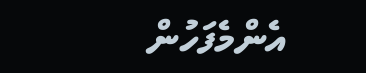އެންމެފަހުން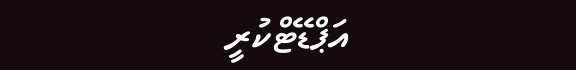އަޕްޑޭޓްކުރީ